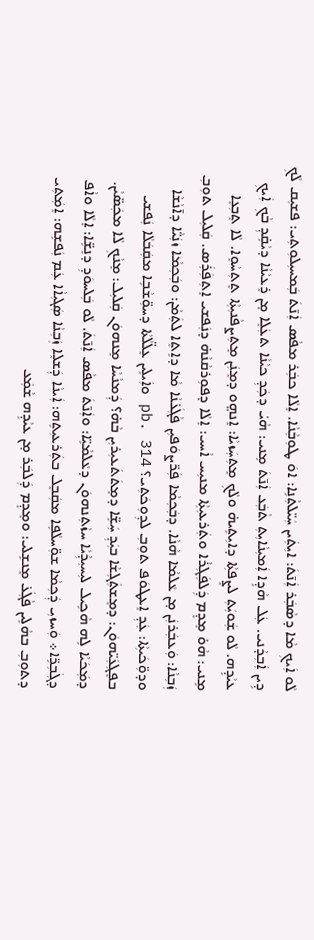ܠܵܘ ܐܲܝܟܼ ܡܵܐ ܕܤܵܒܲܪ ܐܲܢ̄ܬܿ: ܐܝܼܬܲܝܢ ܚܲܝ̈ܠܬܼܵܢܹܐ: ܐܘܿ ܛܘܼܒܼܵܢܵܐ. ܐܸܠܵܐ ܟܒܲܪ ܡܦܵܣ ܐܲܢ̄ܬܿ ܒܲܡܚܝܼܠܘܼܬܼܝ: ܦܫܝܼܩ ܠܵܟܼ ܕܹܝܢ ܐܲܒܼܕܵܢܝ. ܥܲܠ ܗܵܕܹܐ ܐܲܡܝܼܢܵܐܝܼܬܼ ܬܵܒܲܥ ܐܲܢ̄ܬܿ ܡܹܢܝ: ܗܵܝ̇ ܕܟܲܕܼ ܟܝܵܢܵܐ ܬܥܲܠܸܐ ܡ̣ܢ ܪܸܥܝܵܢܵܐ ܕܝܵܩܹ̇ܕܼ ܒܵܟܼ ܐܲܝܟܼ ܥܝܵܕܹܗ. ܠܵܘ ܫܲܘܝܲܬܼ ܠܨܸܦܬܼܵܐ ܕܐܝܼܬܹܝܗ̇ ܘܠܵܟܼ ܡܸܬܼܚܲܙܝܵܐ: ܐܸܢܗ̤ܘ ܕܡܸܢܲܢ ܡܸܬܼܨܦܵܢܝܼܬܼܵܐ ܬܸܬܼܚܵܘܸܐ. ܠܵܐ ܬܸܒܼܥܸܐ ܡܹܢܝ: ܗܵܘ̇ ܡܸܕܸܡ ܕܲܠܦܲܓܼܪܵܐ ܘܬܲܪܥܝܼܬܼܵܐ ܡܢܝܼܚ ܐܵܚܝ: ܐܸܠܵܐ ܕܦܘܼܪܩܵܢܵܗ̇ ܕܢܲܦܫܝ ܐܸܬܼܦܲܪܲܣ. ܩܲܠܝܼܠ ܬܘܼܒܼ ܙܲܒܼܢܵܐ: ܘܲܥܒܲܪܢܲܢ ܡ̣ܢ ܥܵܠܡܵܐ ܗܵܢܵܐ. ܕܒܲܟܼܡܵܐ ܦܲܪ̈ܨܘܿܦܝܼܢ ܦܵܓܲܥ̇ܢܵܐ ܡܵܐ ܕܐܹܬܸܐ ܠܬܲܡܵܢ: ܘܒܲܟܼܡܵܐ ܙܢܲܝ̈ܵܐ ܕܐ̄ܢܵܫܵܐ ܘܕܘܼ̈ܟܿܝܬܼܵܐ: ܥܲܕܼ ܐܸܥܛܘܿܦ ܬܘܼܒܼ ܠܕܼܘܼܟܿܬܼܝ؟ pb. 314 ܘܐܲܝܠܹܝܢ ܥܸܠ̈ܠܵܬܵܐ ܕܚܘܼ̈ܫܵܒܹܐ ܡܩܲܒܿܠܵܐ ܢܲܦܫܝ ܒܦܸܓܼܥܲܝ̈ܗܘܿܢ: ܕܡܸܫܬܲܓܼܫܵܐ ܒܝܲܕܼ ܚܲܫܹ̈ܐ ܕܡܸܬܿܬܿܥܝܼܪܝܼܢ ܒܵܗ̇؟ ܕܲܡܢܵܚܵܐ ܡܸܢܗܘܿܢ ܩܲܠܝܼܠ: ܡܸܢܵܟܼ ܠܵܐ ܡܟܲܤ̈ܝܵܢ. ܕܡܲܟܿܝܵܐ ܠܹܗ ܗܵܟܹܝܠ ܠܝܼܚܝܼܕܼܵܝܵܐ ܚܙܵܬܼܢܗܘܿܢ ܕܥܵܠܡܵܝܹ̈ܐ: ܘܐܲܢ̄ܬܿ ܡܦܵܣ ܐܲܢ̄ܬܿ. ܠܵܘ ܒܲܠܚܘܿܕܼ ܕܢܸܫܹ̈ܐ: ܐܸܠܵܐ ܘܐܵܦ ܕܓܲܒܼܪܹ̈ܐ܀ ܘܲܚܙܝܼ ܕܲܟܼܡܵܐ ܫܘܼ̈ܚܠܵܦܹܐ ܡܩܲܒܸܠ ܒܬܲܪܥܝܼܬܹܗ: ܐܲܝܢܵܐ ܕܲܫܠܸܐ ܙܲܒܼܢܵܐ ܤܲܓܝܼܐܵܐ ܥܲܡ ܢܲܦܫܹܗ: ܐܸܡܲܬܼܝ ܕܬܘܼܒܼ ܒܗܵܠܹܝܢ ܦܵܓܲܥ̇ ܡܸܢܫܹܠܝ: ܘܡܸܕܸܡ ܕܲܠܒܲܪ ܡ̣ܢ ܥܝܵܕܹܗ ܫܵܡܲܥ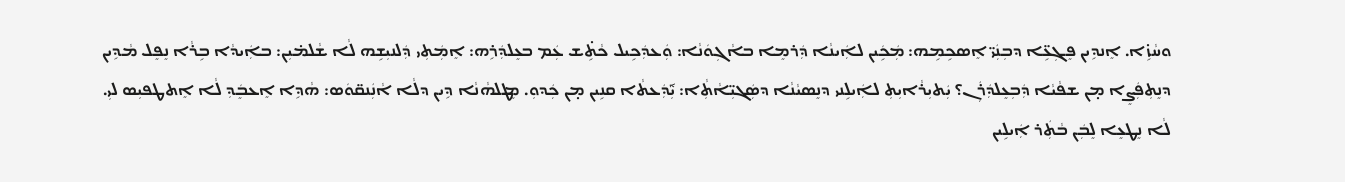ܘܚܵܙܹ̇ܐ. ܐܸܢܕܹܝܢ ܦܸܓܼܥܹ̈ܐ ܕܒܼܢܲܝ̈ ܐܸܤܟܹܡܹܗ: ܡܲܟܹܿܝܢ ܠܐܲܝܢܵܐ ܕܲܪܡܸܐ ܒܐܵܓܼܘܿܢܵܐ: ܘܲܥܕܲܟܹܝܠ ܟܵܬܹ̇ܫ ܥܲܡ ܒܥܸܠܕܲܪܹܗ: ܐܸܡܲܬܼܝ ܕܲܠܢܝܼܫܹܗ ܠܵܐ ܫܵܠܡ̇ܝܼܢ: ܒܐܲܝܕܵܐ ܒܹܪܵܐ ܢܸܦܸܠ ܡܵܕܹܝܢ ܕܢܸܬܼܦܲܨܸܐ ܡ̣ܢ ܫܦܵܝܵܐ ܕܲܒܼܥܸܠܕܲܪܲܢ؟ ܝܲܬܝܼܪܵܐܝܼܬܼ ܠܐܲܝܠܹܢܝ ܕܢܸܤܝܵܢܵܐ ܕܤܲܓܝܼ̈ܐܵܬܼܵܐ: ܝܑܼܕܲܥܬܵܐ ܩܢܹܝܢ ܡ̣ܢ ܟܲܕܘܼ. ܡܸܛܠܗܵܢܵܐ ܕܹܝܢ ܕܠܵܐ ܐܵܢܲܢܩ̈ܘܿܣ: ܗܵܕܹܐ ܐܸܥܒܸܿܕܼ ܠܵܐ ܐܸܬܛܦܝܼܣ ܠܝܼ. ܠܵܐ ܢܸܛܥܸܐ ܠܸܒܲܢ ܒܵܬܲܪ ܐܲܝܠܹܝܢ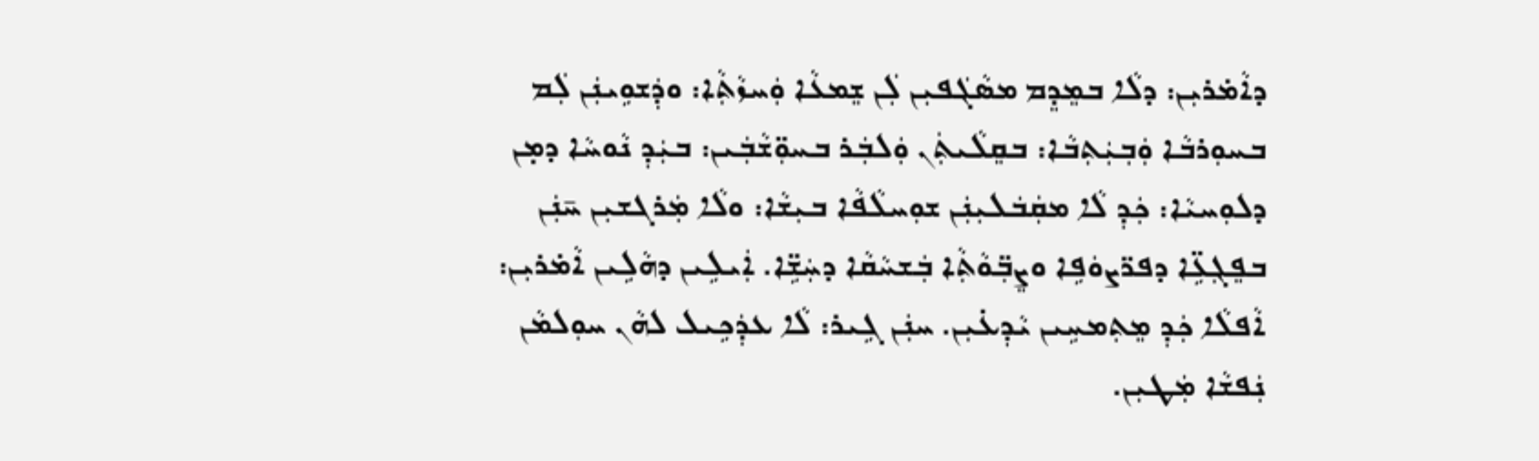ܕܐܵܡ̇ܪܝܼܢ: ܕܠܵܐ ܒܡܸܕܸܡ ܡܤܵܓܿܦܝܼܢ ܠܲܢ ܫܸܡܥܵܐ ܘܲܚܙܵܬܼܵܐ: ܘܕܲܫܘܹܝܢܲܢ ܠܲܡ ܒܚܘܼܪܒܵܐ ܘܲܒܼܝܲܬܼܒܵܐ: ܒܩܸܠܵܝܬܲܢ ܘܲܠܒܲܪ ܒܚܘܼ̈ܫܵܒܲܝܢ: ܒܝܲܕܼ ܢܵܘܚܵܐ ܕܡ̣ܢ ܕܠܘܼܚܝܵܐ: ܟܲܕܼ ܠܵܐ ܡܩܲܒܿܠܝܼܢܲܢ ܫܘܼܚܠܵܦܵܐ ܒܝܼܫܵܐ: ܘܠܵܐ ܡܲܪܓܫܝܼܢ ܚ̄ܢܲܢ ܒܦܸܓܼܥܹ̈ܐ ܕܦܪ̈ܨܘܿܦܹܐ ܘܨܸܒܼ̈ܘܵܬܼܵܐ ܒܲܫܚܵܩܵܐ ܕܚܲܫܹ̈ܐ. ܐܲܝܠܹܝܢ ܕܗܵܠܹܝܢ ܐܵܡ̇ܪܝܼܢ: ܐܵܦܠܵܐ ܟܲܕܼ ܡܸܬܼܡܚܹܝܢ ܝܵܕܼܥ̇ܝܼܢ. ܚܢܲܢ ܓܹܝܪ: ܠܵܐ ܥܕܲܟܹܝܠ ܠܗܵܢ ܚܘܼܠܡܵܢ ܢܲܦܫܵܐ ܡܲܛܝܼܢ.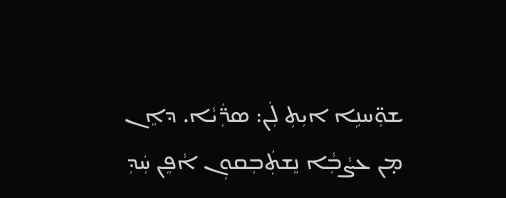ܫܘܼ̈ܚܢܹܐ ܐܝܼܬܼ ܠܲܢ: ܤܪ̈ܲܝܵܐ. ܕܐܸܢ ܡ̣ܢ ܥܨܵܒܼܵܐ ܢܸܫܬܲܒܼܩܘܼܢ ܐܵܦܸܢ ܚܲܕܼ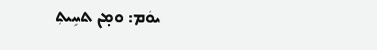ܝܘܿܡ: ܘܡ̣ܢ ܬܚܹܝܬܼ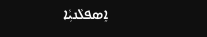ܐܸܤܦܠܵܢܝܼܵܐ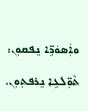ܘܐܲܤܘܿܪܹ̈ܐ ܢܸܦܩܘܼܢ: ܬܵܘܼ̈ܠܥܹܐ ܢܸܪܦܬܼܘܼܢ.